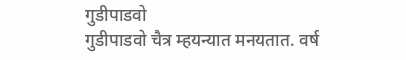गुडीपाडवो
गुडीपाडवो चैत्र म्हयन्यात मनयतात. वर्ष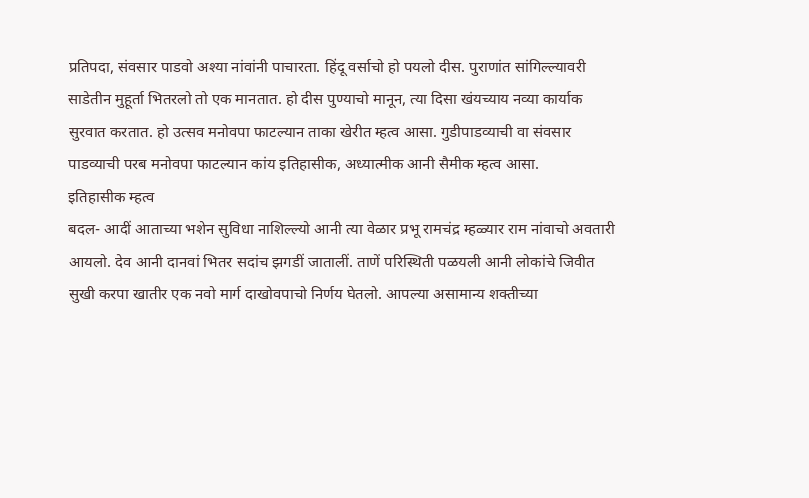प्रतिपदा, संवसार पाडवो अश्या नांवांनी पाचारता. हिंदू वर्साचो हो पयलो दीस. पुराणांत सांगिल्ल्यावरी साडेतीन मुहूर्ता भितरलो तो एक मानतात. हो दीस पुण्याचो मानून, त्या दिसा खंयच्याय नव्या कार्याक सुरवात करतात. हो उत्सव मनोवपा फाटल्यान ताका खेरीत म्हत्व आसा. गुडीपाडव्याची वा संवसार पाडव्याची परब मनोवपा फाटल्यान कांय इतिहासीक, अध्यात्मीक आनी सैमीक म्हत्व आसा.
इतिहासीक म्हत्व
बदल- आदीं आताच्या भशेन सुविधा नाशिल्ल्यो आनी त्या वेळार प्रभू रामचंद्र म्हळ्यार राम नांवाचो अवतारी आयलो. देव आनी दानवां भितर सदांच झगडीं जातालीं. ताणें परिस्थिती पळयली आनी लोकांचे जिवीत सुखी करपा खातीर एक नवो मार्ग दाखोवपाचो निर्णय घेतलो. आपल्या असामान्य शक्तीच्या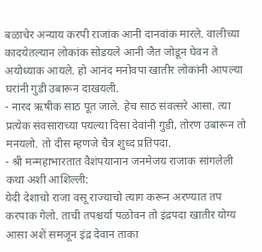बळाचेर अन्याय करपी राजांक आनी दानवांक मारले. वालीच्या कादयेतल्यान लोकांक सोडयले आनी जैत जोडून घेवन ते अयोध्याक आयले. हो आनंद मनोवपा खातीर लोकांनी आपल्या घरांनी गुडी उबारून दाखयली.
- नारद ऋषीक साठ पूत जाले. हेच साठ संवत्सरे आसा. त्या प्रत्येक संवसाराच्या पयल्या दिसा देवांनी गुडी, तोरण उबारून तो मनयलो. तो दीस म्हणजे चैत्र शुध्द प्रतिपदा.
- श्री मन्महाभारतात वैशंपयानान जनमेजय राजाक सांगलेली कथा अशी आशिल्ली:
येदी देशाचो राजा वसू राज्याचो त्याग करून अरण्यात तप करपाक गेलो. ताची तपश्चर्या पळोवन तो इंद्रपदा खातीर योग्य आसा अशें समजून इंद्र देवान ताका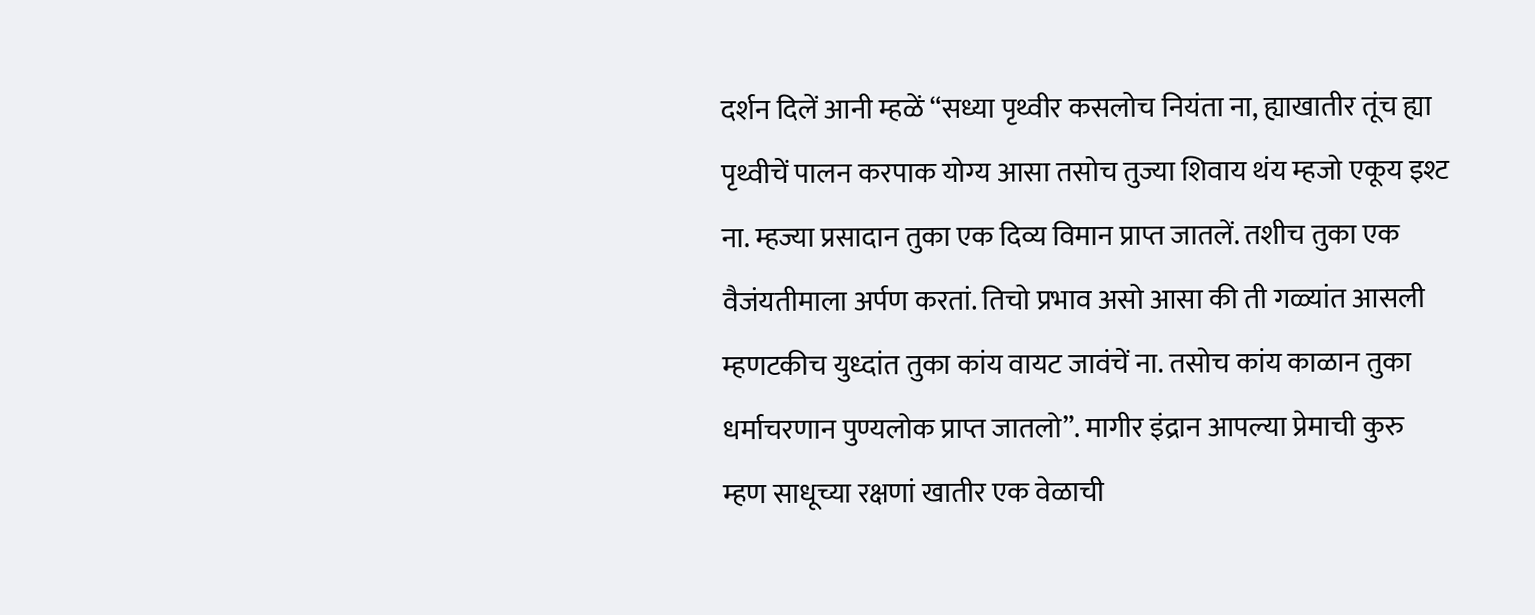दर्शन दिलें आनी म्हळें “सध्या पृथ्वीर कसलोच नियंता ना, ह्याखातीर तूंच ह्या पृथ्वीचें पालन करपाक योग्य आसा तसोच तुज्या शिवाय थंय म्हजो एकूय इश्ट ना. म्हज्या प्रसादान तुका एक दिव्य विमान प्राप्त जातलें. तशीच तुका एक वैजंयतीमाला अर्पण करतां. तिचो प्रभाव असो आसा की ती गळ्यांत आसली म्हणटकीच युध्दांत तुका कांय वायट जावंचें ना. तसोच कांय काळान तुका धर्माचरणान पुण्यलोक प्राप्त जातलो”. मागीर इंद्रान आपल्या प्रेमाची कुरु म्हण साधूच्या रक्षणां खातीर एक वेळाची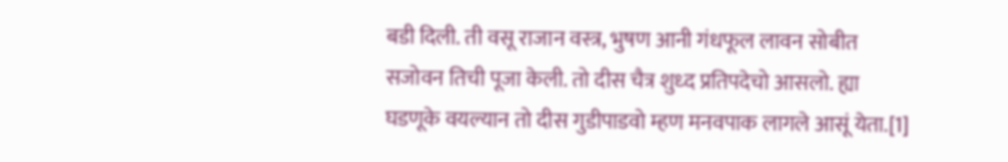बडी दिली. ती वसू राजान वस्त्र, भुषण आनी गंधफूल लावन सोबीत सजोवन तिची पूजा केली. तो दीस चैत्र शुध्द प्रतिपदेचो आसलो. ह्या घडणूके वयल्यान तो दीस गुडीपाडवो म्हण मनवपाक लागले आसूं येता.[1]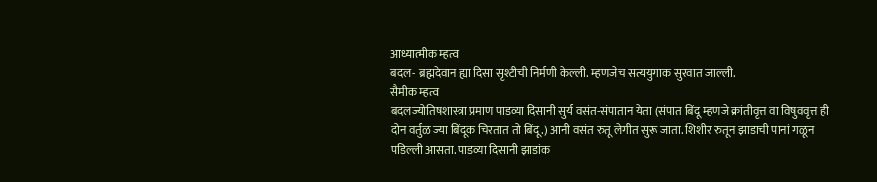आध्यात्मीक म्हत्व
बदल- ब्रह्मदेवान ह्या दिसा सृश्टीची निर्मणी केल्ली. म्हणजेच सत्ययुगाक सुरवात जाल्ली.
सैमीक म्हत्व
बदलज्योतिषशास्त्रा प्रमाण पाडव्या दिसानी सुर्य वसंत-संपातान येता (संपात बिंदू म्हणजे क्रांतीवृत्त वा विषुववृत्त ही दोन वर्तुळ ज्या बिंदूक चिरतात तो बिंदू.) आनी वसंत रुतू लेगीत सुरू जाता. शिशीर रुतून झाडाची पानां गळून पडिल्ली आसता. पाडव्या दिसानी झाडांक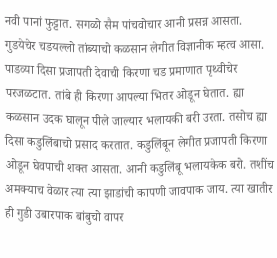नवी पानां फुट्टात. सगळो सैम पांचवोचार आनी प्रसन्न आसता. गुडयेचेर चडयल्लो तांब्याचो कळसान लेगीत विज्ञानीक म्हत्व आसा. पाडव्या दिसा प्रजापती देवाची किरणा चड प्रमाणात पृथ्वीचेर परजळटात. तांबे ही किरणा आपल्या भितर ओडून घेतात. ह्या कळसान उदक घालून पीले जाल्यार भलायकी बरी उरता. तसोच ह्या दिसा कडुलिंबाचो प्रसाद करतात. कडुलिंबून लेगीत प्रजापती किरणा ओडून घेवपाची शक्त आसता. आनी कडुलिंबू भलायकेक बरो. तशींच अमक्याच वेळार त्या त्या झाडांची कापणी जावपाक जाय. त्या खातीर ही गुडी उबारपाक बांबुचो वापर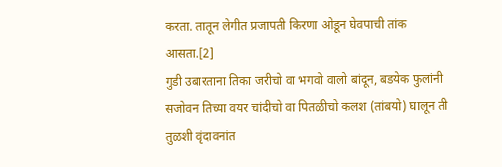करता. तातून लेगीत प्रजापती किरणा ओडून घेवपाची तांक आसता.[2]
गुडी उबारताना तिका जरीचो वा भगवो वालो बांदून, बडयेक फुलांनी सजोवन तिच्या वयर चांदीचो वा पितळीचो कलश (तांबयो) घालून ती तुळशी वृंदावनांत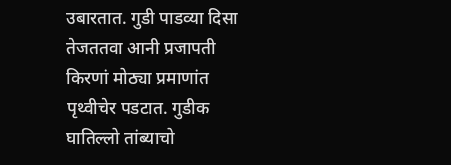उबारतात. गुडी पाडव्या दिसा तेजततवा आनी प्रजापती किरणां मोठ्या प्रमाणांत पृथ्वीचेर पडटात. गुडीक घातिल्लो तांब्याचो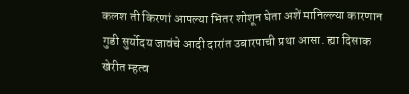कलश ती किरणां आपल्या भितर शोशून घेता अशें मानिल्ल्या कारणान गुडी सुर्योदय जावंचे आदी दारांत उबारपाची प्रथा आसा. ह्या दिसाक खेरीत म्हत्व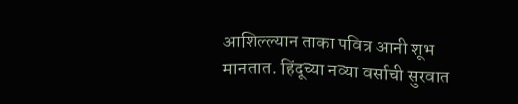आशिल्ल्यान ताका पवित्र आनी शूभ मानतात. हिंदूच्या नव्या वर्साची सुरवात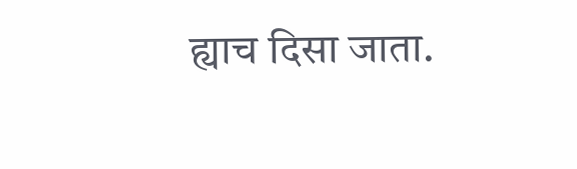ह्याच दिसा जाता.